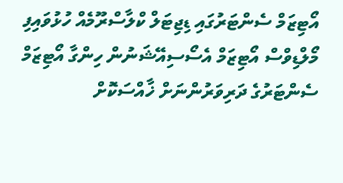އޯޓިޒަމް ސެންޓަރުގައި ޑިޖިޓަލް ކްލާސްރޫމެއް ހުޅުވައިފި
މޯލްޑިވްސް އޯޓިޒަމް އެސޯސިއޭޝަނުން ހިންގާ އޯޓިޒަމް ސެންޓަރުގެ ދަރިވަރުންނަށް ޚާއްސަކޮށް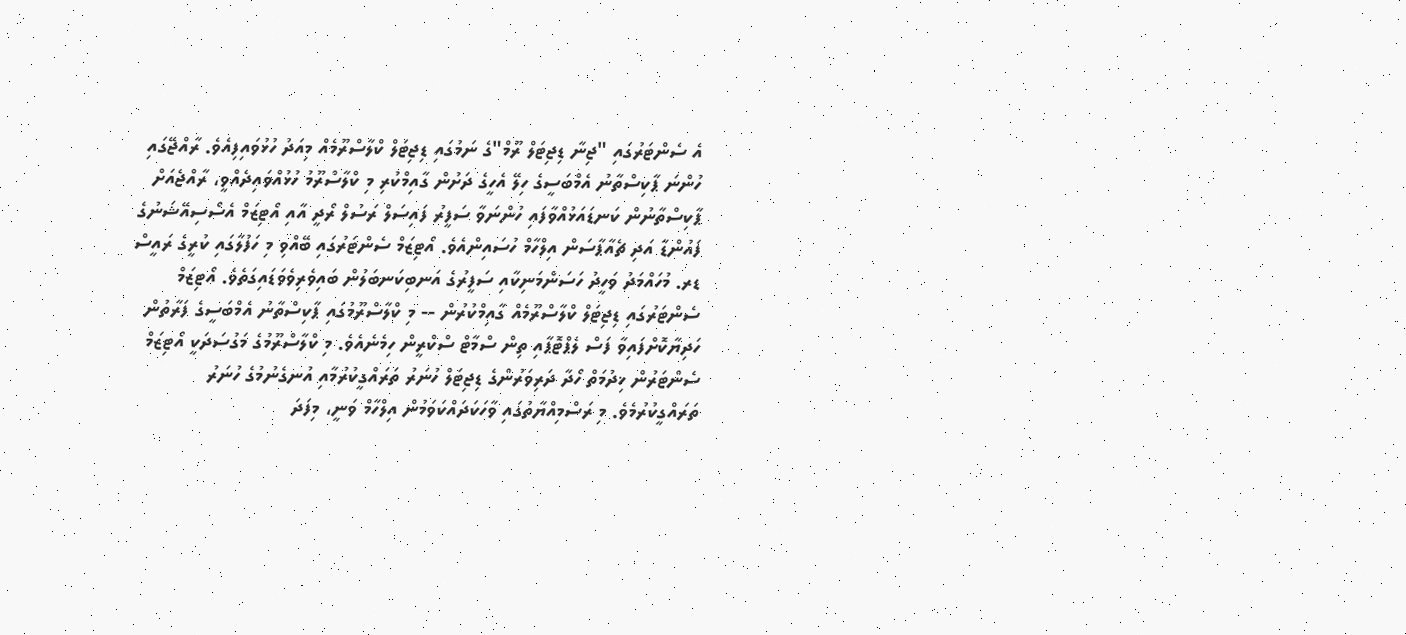އެ ސެންޓަރުގައި "ޖިނާ ޑިޖިޓަލް ރޫމް"ގެ ނަމުގައި ޑިޖިޓަލް ކްލާސްރޫމެއް މިއަދު ހުޅުވައިފިއެވެ. ރާއްޖޭގައި ހުންނަ ޕާކިސްތާނު އެމްބަސީގެ ހިލޭ އެހީގެ ދަށުން ގާއިމްކުރި މި ކްލާސްރޫމު ހުޅުއްވައިދެއްވީ، ރާއްޖެއަށް ޕާކިސްތާނުން ކަނޑައަޅުއްވާފައި ހުންނަވާ ސަފީރު ފައިސަލް ރަސުލް ރޯދީ އާއި އޯޓިޒަމް އެސޯސިއޭޝަނުގެ ފައުންޑާ އަދި ޗެއާޕާސަން އިލްހާމް ހުސައިންއެވެ. އޯޓިޒަމް ސެންޓަރުގައި ބޭއްވި މި ހަފުލާގައި ކުރީގެ ރައީސް ޑރ. މުހައްމަދު ވަހީދު ހަސަންމަނިކާއި ސަފީރުގެ އަނބިކަނބަލުން ބައިވެރިވެވަޑައިގަތެވެ. އޯޓިޒަމް ސެންޓަރުގައި ޑިޖިޓަލް ކްލާސްރޫމެއް ގާއިމްކުރުން -- މި ކްލާސްރޫމުގައި ޕާކިސްތާނު އެމްބަސީގެ ފަރާތުން ހަދިޔާކޮށްފައިވާ ފަސް ލެޕްޓޮޕާއި ތިން ސްމާޓް ސްކްރީން ހިމެނެއެވެ. މި ކްލާސްރޫމުގެ މަގުސަދަކީ އޯޓިޒަމް ސެންޓަރުން ޚިދުމަތް ހޯދާ ދަރިވަރުންގެ ޑިޖިޓަލް ހުނަރު ތަރައްގީކުރުމާއި އުނގެނުމުގެ ހުނަރު ތަރައްގީކުރުމެވެ. މި ރަސްމިއްޔާތުގައި ވާހަކަދައްކަވަމުން އިލްހާމް ވަނީ، މިފަދަ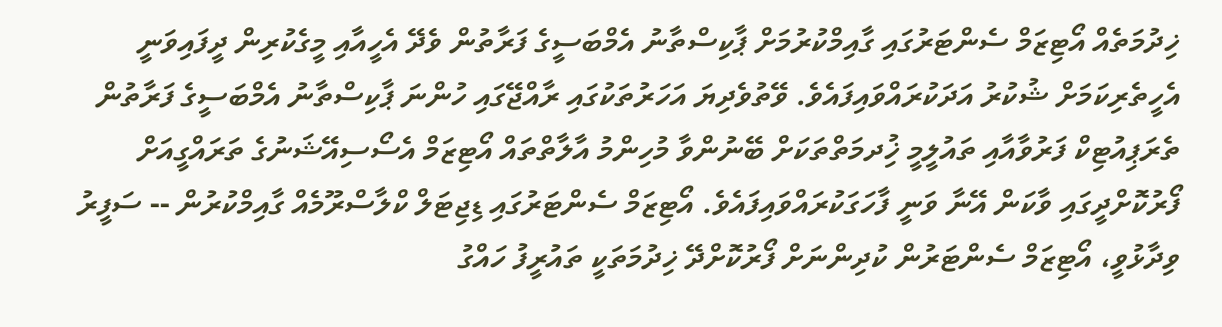ޚިދުމަތެއް އޯޓިޒަމް ސެންޓަރުގައި ގާއިމްކުރުމަށް ޕާކިސްތާނު އެމްބަސީގެ ފަރާތުން ވެދޭ އެހީއާއި މީގެކުރިން ދީފައިވަނީ އެހީތެރިކަމަށް ޝުކުރު އަދަކުރައްވައިފައެވެ. ވޭތުވެދިޔަ އަހަރުތަކުގައި ރާއްޖޭގައި ހުންނަ ޕާކިސްތާނު އެމްބަސީގެ ފަރާތުން ތެރަޕިއުޓިކް ފަރުވާއާއި ތައުލީމީ ޚިުދމަތްތަކަށް ބޭނުންވާ މުހިންމު އާލާތްތައް އޯޓިޒަމް އެސޯސިއޭޝަނުގެ ތަރައްގީއަށް ފޯރުކޮށްދީގައި ވާކަން އޭނާ ވަނީ ފާހަގަކުރައްވައިފައެވެ. އޯޓިޒަމް ސެންޓަރުގައި ޑިޖިޓަލް ކްލާސްރޫމެއް ގާއިމްކުރުން -- ސަފީރު ވިދާޅުވީ، އޯޓިޒަމް ސެންޓަރުން ކުދިންނަށް ފޯރުކޮށްދޭ ޚިދުމަތަކީ ތައުރީފު ހައްގު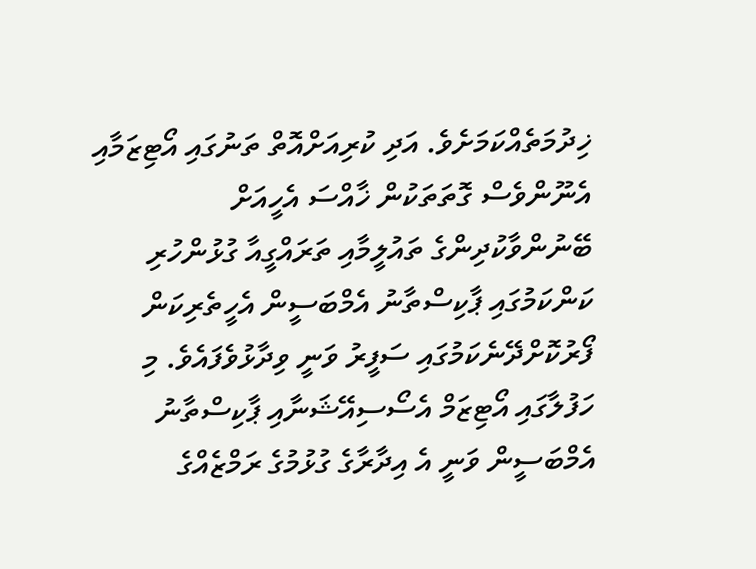ޚިދުމަތެއްކަމަށެވެ. އަދި ކުރިއަށްއޮތް ތަނުގައި އޯޓިޒަމާއި އެނޫންވެސް ގޮތަތަކުން ޚާއްސަ އެހީއަށް ބޭނުންވާކުދިންގެ ތައުލީމާއި ތަރައްގީއާ ގުޅުންހުރި ކަންކަމުގައި ޕާކިސްތާނު އެމްބަސީން އެހީތެރިކަން ފޯރުކޮށްދޭނެކަމުގައި ސަފީރު ވަނީ ވިދާޅުވެފައެވެ. މި ހަފުލާގައި އޯޓިޒަމް އެސޯސިއޭޝަނާއި ޕާކިސްތާނު އެމްބަސީން ވަނީ އެ އިދާރާގެ ގުޅުމުގެ ރަމްޒެއްގެ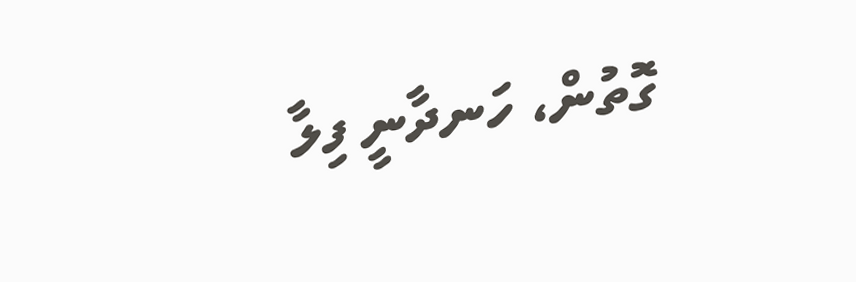ގޮތުން، ހަނދާނީ ފިލާ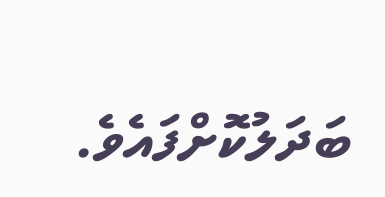ބަދަލުކޮށްފައެވެ.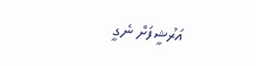އަރުޝީފަށް ނެގީ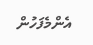އެންމެފަހުން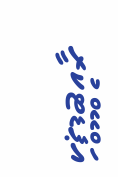އަޕްޑޭޓްކުރީ